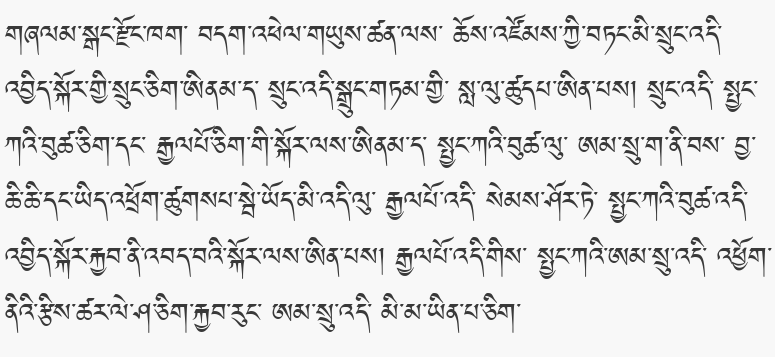གཞལམ་སྒང་རྫོང་ཁག་ བདག་འཕེལ་གཡུས་ཚན་ལས་ ཆོས་འཛོམས་ཀྱི་བཏང་མི་སྲུང་འདི་ འབྱིད་སྐོར་གྱི་སྲུང་ཅིག་ཨིནམ་ད་ སྲུང་འདི་སྒྲུང་གཏམ་གྱི་ སླ་ལུ་ཚུདཔ་ཨིན་པས། སྲུང་འདི་ སྤྱང་ཀའི་བུཚ་ཅིག་དང་ རྒྱལཔོ་ཅིག་གི་སྐོར་ལས་ཨིནམ་ད་ སྤྱང་ཀའི་བུཚ་ལུ་ ཨམ་སྲུ་ག་ནི་བས་ བྱ་ཆི་ཆི་དང་ཡིད་འཕྲོག་ཚུགསཔ་སྦེ་ཡོད་མི་འདི་ལུ་ རྒྱལཔོ་འདི་ སེམས་ཤོར་ཏེ་ སྤྱང་ཀའི་བུཚ་འདི་ འབྱིད་སྐོར་རྐྱབ་ནི་འབད་བའི་སྐོར་ལས་ཨིན་པས། རྒྱལཔོ་འདི་གིས་ སྤྱང་ཀའི་ཨམ་སྲུ་འདི་ འཕྱོག་ནིའི་རྩིས་ཚར་ལེ་ཤ་ཅིག་རྐྱབ་རུང་ ཨམ་སྲུ་འདི་ མི་མ་ཡིན་པ་ཅིག་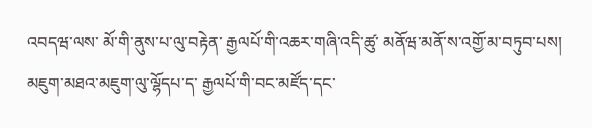འབདཝ་ལས་ མོ་གི་ནུས་པ་ལུ་བརྟེན་ རྒྱལཔོ་གི་འཆར་གཞི་འདི་ཚུ་ མནོཝ་མནོ་ས་འགྱོ་མ་བཏུབ་པས། མཇུག་མཐའ་མཇུག་ལུ་ལྷོདཔ་ད་ རྒྱལཔོ་གི་བང་མཛོད་དང་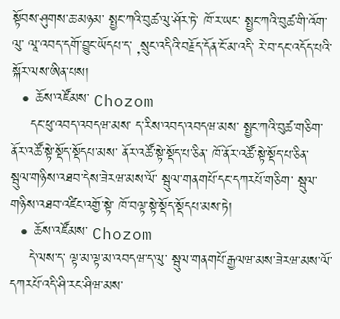སྟོབས་ཤུགས་ཆ་མཉམ་ སྤྱང་ཀའི་བུཚ་ལུ་ཤོར་ཏེ་ ཁོ་ར་ཡང་ སྤྱང་ཀའི་བུཚ་གི་འོག་ལུ་ ལཱ་འབད་དགོ་བྱུང་ཡོདཔ་ད་ ,སྲུང་འདིའི་བརྗོད་དོན་ངོ་མ་འདི་ རེ་བ་དང་འདོད་པའི་སྐོར་ལས་ཨིན་པས།
  • ཆོས་འཛོམས་ Chozom
    དང་ཕུ་འབད་འབདཝ་མས་ ད་རིས་འབད་འབདཝ་མས་ སྤྱང་ཀའི་བུཚ་གཅིག་ནོར་འཚོ་སྟེ་སྡོད་སྡོདཔ་མས་ ནོར་འཚོ་སྟེ་སྡོད་པ་ཅིན་ ཁོ་ནོར་འཚོ་སྟེ་སྡོད་པ་ཅིན་ སྦུལ་གཉིས་འཐབ་དེས་ཟེརཝ་མས་ལོ་ སྦུལ་གནགཔོ་དང་དཀརཔོ་གཅིག་ སྦུལ་གཉིས་འཐབ་འཛིང་འགྱོ་སྟེ་ ཁོ་བལྟ་སྟེ་སྡོད་སྡོདཔ་མས་ཏེ།
  • ཆོས་འཛོམས་ Chozom
    དེ་ལས་ད་ ལྟ་མ་ལྟ་མ་འབདཝ་ད་ལུ་ སྦུལ་གནགཔོ་རྒྱལཝ་མས་ཟེརཝ་མས་ལོ་ དཀརཔོ་འདི་ཤི་རང་ཤིཝ་མས་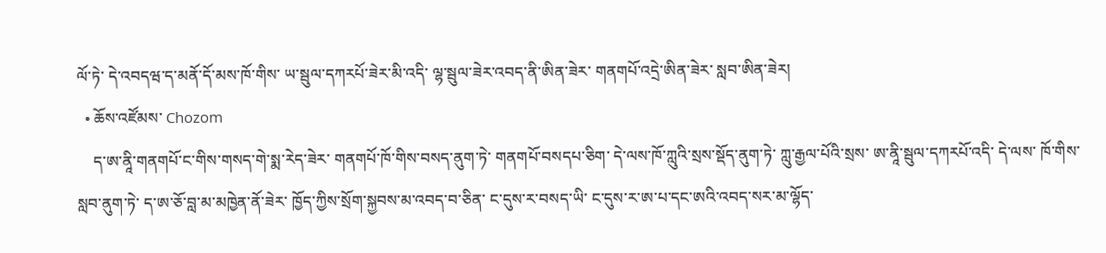ལོ་ཏེ་ དེ་འབདཝ་ད་མནོ་དོ་མས་ཁོ་གིས་ ཡ་སྦུལ་དཀརཔོ་ཟེར་མི་འདི་ ལྷ་སྦུལ་ཟེར་འབད་ནི་ཨིན་ཟེར་ གནགཔོ་འདྲེ་ཨིན་ཟེར་ སླབ་ཨིན་ཟེར།
  • ཆོས་འཛོམས་ Chozom
    ད་ཨ་ནཱི་གནགཔོ་ང་གིས་གསད་གེ་སྨ་རེད་ཟེར་ གནགཔོ་ཁོ་གིས་བསད་ནུག་ཏེ་ གནགཔོ་བསདཔ་ཅིག་ དེ་ལས་ཁོ་ཀླུའི་སྲས་སྡོད་ནུག་ཏེ་ ཀླུ་རྒྱལ་པོའི་སྲས་ ཨ་ནཱི་སྦུལ་དཀརཔོ་འདི་ དེ་ལས་ ཁོ་གིས་སླབ་ནུག་ཏེ་ ད་ཨ་ཅོ་བླ་མ་མཁྱེན་ནོ་ཟེར་ ཁྱོད་ཀྱིས་སྲོག་སྐྱབས་མ་འབད་བ་ཅིན་ ང་དུས་ར་བསད་ཡི་ ང་དུས་ར་ཨ་པ་དང་ཨའི་འབད་སར་མ་ལྷོད་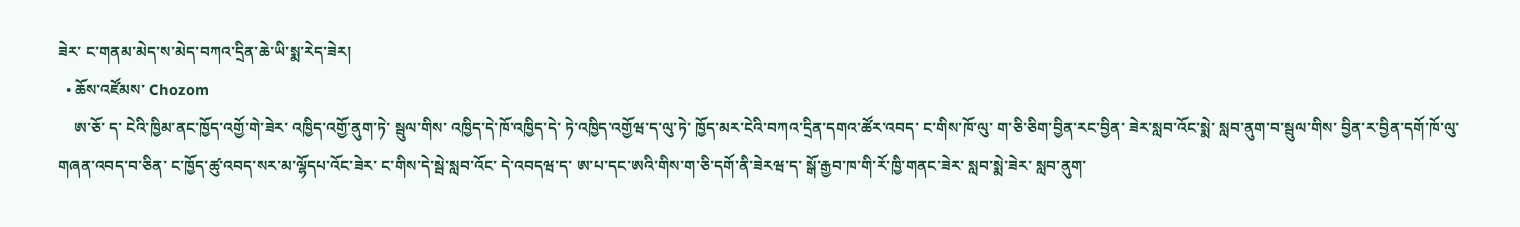ཟེར་ ང་གནམ་མེད་ས་མེད་བཀའ་དྲིན་ཆེ་ཡི་སྨ་རེད་ཟེར།
  • ཆོས་འཛོམས་ Chozom
    ཨ་ཅོ་ ད་ ངེའི་ཁྱིམ་ནང་ཁྱོད་འགྱོ་གེ་ཟེར་ འཁྱིད་འགྱོ་ནུག་ཏེ་ སྦུལ་གིས་ འཁྱིད་དེ་ཁོ་འཁྱིད་དེ་ ཏེ་འཁྱིད་འགྱོཝ་ད་ལུ་ཏེ་ ཁྱོད་མར་ངེའི་བཀའ་དྲིན་དགའ་ཚོར་འབད་ ང་གིས་ཁོ་ལུ་ ག་ཅི་ཅིག་བྱིན་རང་བྱིན་ ཟེར་སླབ་འོང་སྨེ་ སླབ་ནུག་བ་སྦུལ་གིས་ བྱིན་ར་བྱིན་དགོ་ཁོ་ལུ་ གཞན་འབད་བ་ཅིན་ ང་ཁྱོད་ཚུ་འབད་སར་མ་ལྷོདཔ་འོང་ཟེར་ ང་གིས་དེ་སྦེ་སླབ་འོང་ དེ་འབདཝ་ད་ ཨ་པ་དང་ཨའི་གིས་ག་ཅི་དགོ་ནི་ཟེརཝ་ད་ སྒོ་རྒྱབ་ཁ་གི་རོ་ཁྱི་གནང་ཟེར་ སླབ་སྨེ་ཟེར་ སླབ་ནུག་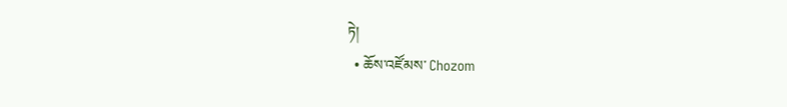ཏེ།
  • ཆོས་འཛོམས་ Chozom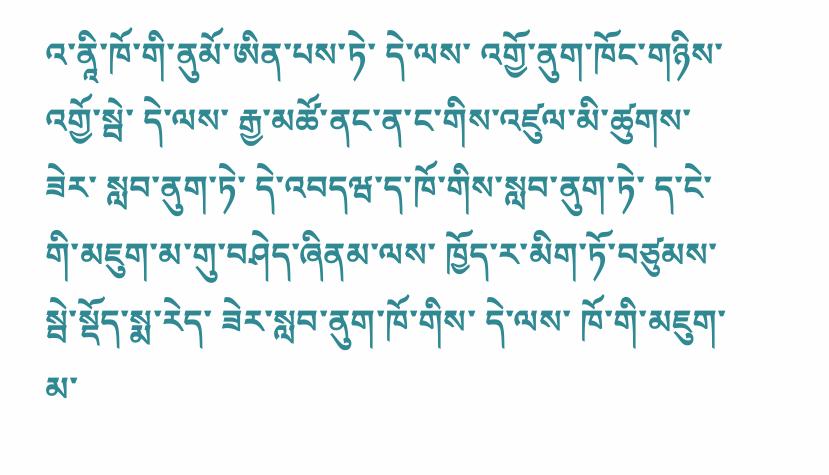འ་ནཱི་ཁོ་གི་ནུམོ་ཨིན་པས་ཏེ་ དེ་ལས་ འགྱོ་ནུག་ཁོང་གཉིས་ འགྱོ་སྦེ་ དེ་ལས་ རྒྱ་མཚོ་ནང་ན་ང་གིས་འཛུལ་མི་ཚུགས་ཟེར་ སླབ་ནུག་ཏེ་ དེ་འབདཝ་ད་ཁོ་གིས་སླབ་ནུག་ཏེ་ ད་ངེ་གི་མཇུག་མ་གུ་བཤེད་ཞིནམ་ལས་ ཁྱོད་ར་མིག་ཏོ་བཙུམས་སྦེ་སྡོད་སྨ་རེད་ ཟེར་སླབ་ནུག་ཁོ་གིས་ དེ་ལས་ ཁོ་གི་མཇུག་མ་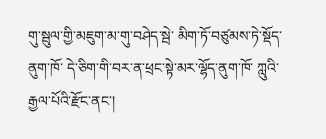གུ་སྦུལ་གྱི་མཇུག་མ་གུ་བཤེད་སྦེ་ མིག་ཏོ་བཙུམས་ཏེ་སྡོད་ནུག་ཁོ་ དེ་ཅིག་གི་བར་ན་ཕྲང་སྟེ་མར་ལྷོད་ནུག་ཁོ་ ཀླུའི་རྒྱལ་པོའི་རྫོང་ནང་།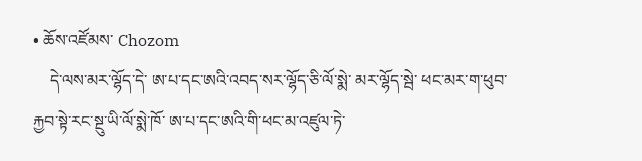• ཆོས་འཛོམས་ Chozom
    དེ་ལས་མར་ལྷོད་དེ་ ཨ་པ་དང་ཨའི་འབད་སར་ལྷོད་ཅི་ལོ་སྨེ་ མར་ལྷོད་སྦེ་ ཕང་མར་ག་ཕུབ་རྐྱབ་སྟེ་རང་སྔུ་ཡི་ལོ་སྨེ་ཁོ་ ཨ་པ་དང་ཨའི་གི་ཕང་མ་འཛུལ་ཏེ་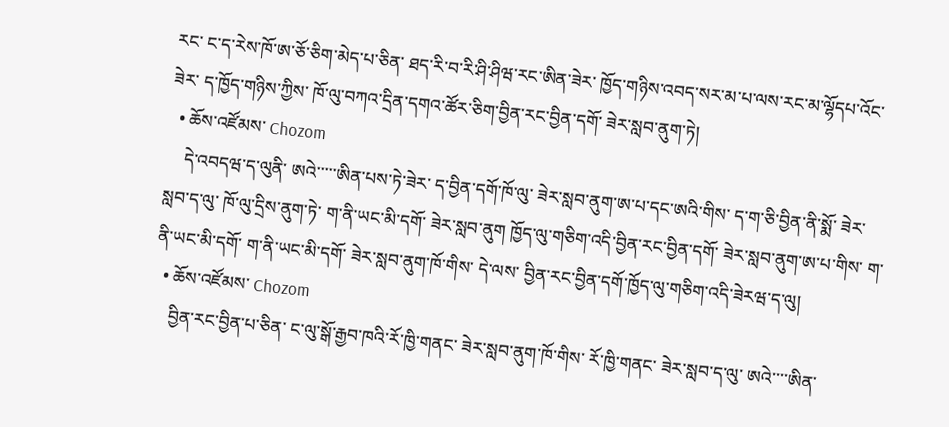རང་ ང་ད་རེས་ཁོ་ཨ་ཅོ་ཅིག་མེད་པ་ཅིན་ ཐད་རི་བ་རི་ཤི་ཤིཝ་རང་ཨིན་ཟེར་ ཁྱོད་གཉིས་འབད་སར་མ་པ་ལས་རང་མ་ལྷོདཔ་འོང་ཟེར་ ད་ཁྱོད་གཉིས་ཀྱིས་ ཁོ་ལུ་བཀའ་དྲིན་དགའ་ཚོར་ཅིག་བྱིན་རང་བྱིན་དགོ་ ཟེར་སླབ་ནུག་ཏེ།
  • ཆོས་འཛོམས་ Chozom
    དེ་འབདཝ་ད་ལུནི་ ཨའེ་་་་་ཨིན་པས་ཏེ་ཟེར་ ད་བྱིན་དགོ་ཁོ་ལུ་ ཟེར་སླབ་ནུག་ཨ་པ་དང་ཨའི་གིས་ ད་ག་ཅི་བྱིན་ནི་སྨོ་ ཟེར་སླབ་ད་ལུ་ ཁོ་ལུ་དྲིས་ནུག་ཏེ་ ག་ནི་ཡང་མི་དགོ་ ཟེར་སླབ་ནུག ཁྱོད་ལུ་གཅིག་འདི་བྱིན་རང་བྱིན་དགོ་ ཟེར་སླབ་ནུག་ཨ་པ་གིས་ ག་ནི་ཡང་མི་དགོ་ ག་ནི་ཡང་མི་དགོ་ ཟེར་སླབ་ནུག་ཁོ་གིས་ དེ་ལས་ བྱིན་རང་བྱིན་དགོ་ཁྱོད་ལུ་གཅིག་འདི་ཟེརཝ་ད་ལུ།
  • ཆོས་འཛོམས་ Chozom
    བྱིན་རང་བྱིན་པ་ཅིན་ ང་ལུ་སྒོ་རྒྱབ་ཁའི་རོ་ཁྱི་གནང་ ཟེར་སླབ་ནུག་ཁོ་གིས་ རོ་ཁྱི་གནང་ ཟེར་སླབ་ད་ལུ་ ཨའེ་་་་ཨིན་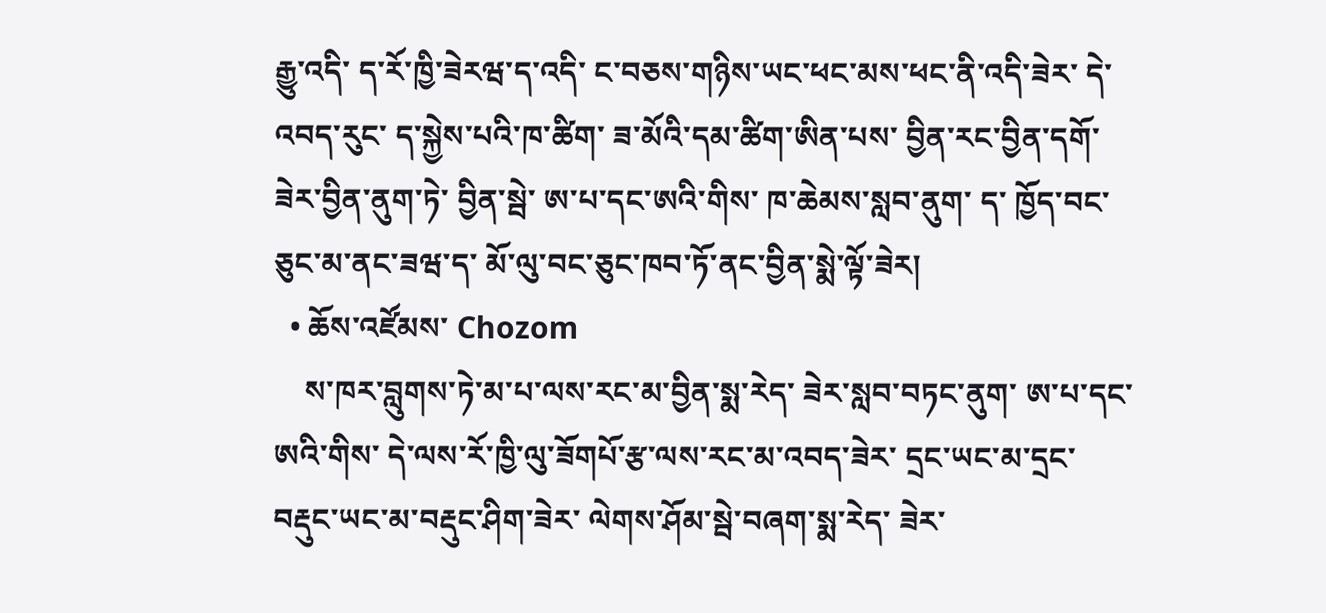རྒྱུ་འདི་ ད་རོ་ཁྱི་ཟེརཝ་ད་འདི་ ང་བཅས་གཉིས་ཡང་ཕང་མས་ཕང་ནི་འདི་ཟེར་ དེ་འབད་རུང་ ད་སྐྱེས་པའི་ཁ་ཚིག་ ཟ་མོའི་དམ་ཚིག་ཨིན་པས་ བྱིན་རང་བྱིན་དགོ་ ཟེར་བྱིན་ནུག་ཏེ་ བྱིན་སྦེ་ ཨ་པ་དང་ཨའི་གིས་ ཁ་ཆེམས་སླབ་ནུག་ ད་ ཁྱོད་བང་ཅུང་མ་ནང་ཟཝ་ད་ མོ་ལུ་བང་ཅུང་ཁབ་ཏོ་ནང་བྱིན་སྨེ་ལྟོ་ཟེར།
  • ཆོས་འཛོམས་ Chozom
    ས་ཁར་བླུགས་ཏེ་མ་པ་ལས་རང་མ་བྱིན་སྨ་རེད་ ཟེར་སླབ་བཏང་ནུག་ ཨ་པ་དང་ཨའི་གིས་ དེ་ལས་རོ་ཁྱི་ལུ་ཟོགཔོ་རྩ་ལས་རང་མ་འབད་ཟེར་ དྲང་ཡང་མ་དྲང་ བརྡུང་ཡང་མ་བརྡུང་ཤིག་ཟེར་ ལེགས་ཤོམ་སྦེ་བཞག་སྨ་རེད་ ཟེར་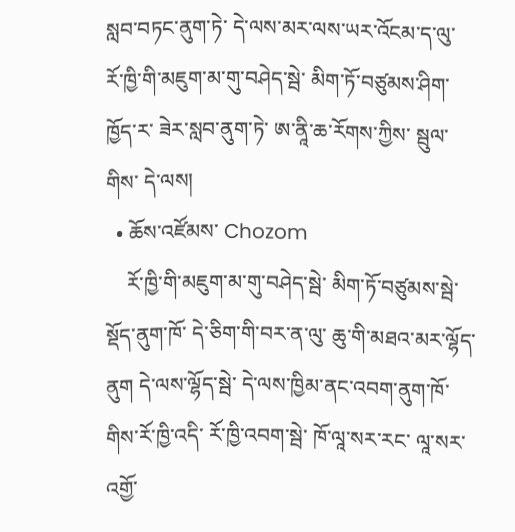སླབ་བཏང་ནུག་ཏེ་ དེ་ལས་མར་ལས་ཡར་འོངམ་ད་ལུ་ རོ་ཁྱི་གི་མཇུག་མ་གུ་བཤེད་སྦེ་ མིག་ཏོ་བཙུམས་ཤིག་ཁྱོད་ར་ ཟེར་སླབ་ནུག་ཏེ་ ཨ་ནཱི་ཆ་རོགས་ཀྱིས་ སྦུལ་གིས་ དེ་ལས།
  • ཆོས་འཛོམས་ Chozom
    རོ་ཁྱི་གི་མཇུག་མ་གུ་བཤེད་སྦེ་ མིག་ཏོ་བཙུམས་སྦེ་སྡོད་ནུག་ཁོ་ དེ་ཅིག་གི་བར་ན་ལུ་ ཆུ་གི་མཐའ་མར་ལྷོད་ནུག དེ་ལས་ལྷོད་སྦེ་ དེ་ལས་ཁྱིམ་ནང་འབག་ནུག་ཁོ་གིས་རོ་ཁྱི་འདི་ རོ་ཁྱི་འབག་སྦེ་ ཁོ་ལཱ་སར་རང་ ལཱ་སར་འགྱོ་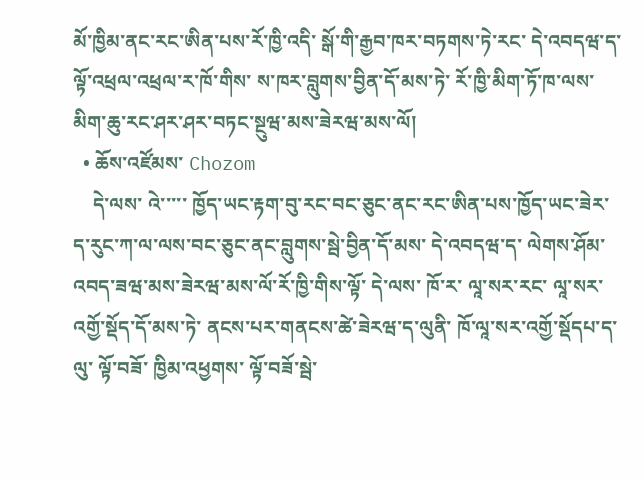མོ་ཁྱིམ་ནང་རང་ཨིན་པས་རོ་ཁྱི་འདི་ སྒོ་གི་རྒྱབ་ཁར་བཏགས་ཏེ་རང་ དེ་འབདཝ་ད་ ལྟོ་འཕྲལ་འཕྲལ་ར་ཁོ་གིས་ ས་ཁར་བླུགས་བྱིན་དོ་མས་ཏེ་ རོ་ཁྱི་མིག་ཏོ་ཁ་ལས་ མིག་ཆུ་རང་ཤར་ཤར་བཏང་སྔུཝ་མས་ཟེརཝ་མས་ལོ།
  • ཆོས་འཛོམས་ Chozom
    དེ་ལས་ འེ་་་་་ ཁྱོད་ཡང་རྟག་བུ་རང་བང་ཅུང་ནང་རང་ཨིན་པས་ཁྱོད་ཡང་ཟེར་ ད་རུང་ཀ་ལ་ལས་བང་ཅུང་ནང་བླུགས་སྦེ་བྱིན་དོ་མས་ དེ་འབདཝ་ད་ ལེགས་ཤོམ་འབད་ཟཝ་མས་ཟེརཝ་མས་ལོ་རོ་ཁྱི་གིས་ལྟོ་ དེ་ལས་ ཁོ་ར་ ལཱ་སར་རང་ ལཱ་སར་འགྱོ་སྡོད་དོ་མས་ཏེ་ ནངས་པར་གནངས་ཚེ་ཟེརཝ་ད་ལུནི་ ཁོ་ལཱ་སར་འགྱོ་སྡོདཔ་ད་ལུ་ ལྟོ་བཟོ་ ཁྱིམ་འཕྱགས་ ལྟོ་བཟོ་སྦེ་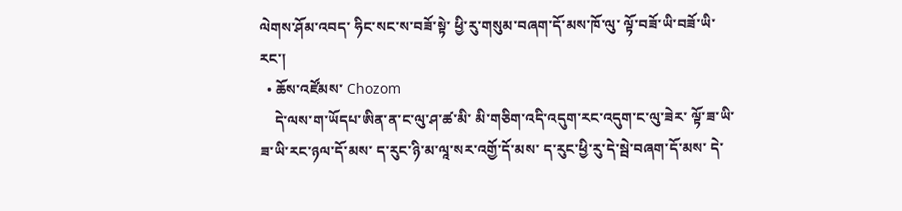ལེགས་ཤོམ་འབད་ ཧིང་སང་ས་བཟོ་སྟེ་ ཕྱི་རུ་གསུམ་བཞག་དོ་མས་ཁོ་ལུ་ ལྟོ་བཟོ་ཡི་བཟོ་ཡི་རང་།
  • ཆོས་འཛོམས་ Chozom
    དེ་ལས་ག་ཡོདཔ་ཨིན་ན་ང་ལུ་ཤ་ཚ་མི་ མི་གཅིག་འདི་འདུག་རང་འདུག་ང་ལུ་ཟེར་ ལྟོ་ཟ་ཡི་ཟ་ཡི་རང་ཉལ་དོ་མས་ ད་རུང་ཉི་མ་ལཱ་སར་འགྱོ་དོ་མས་ ད་རུང་ཕྱི་རུ་དེ་སྦེ་བཞག་དོ་མས་ དེ་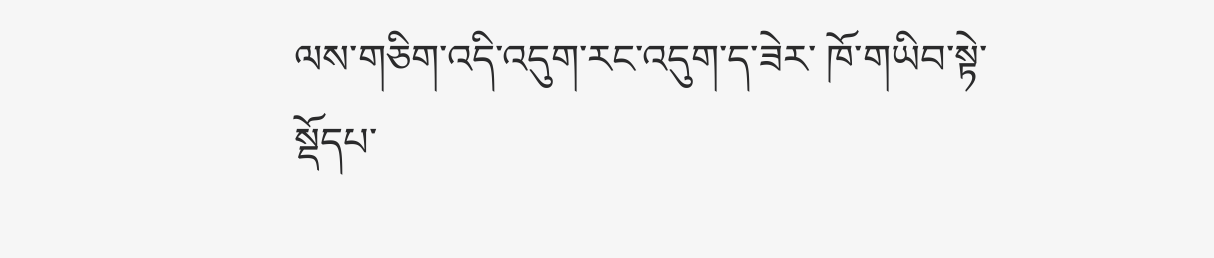ལས་གཅིག་འདི་འདུག་རང་འདུག་ད་ཟེར་ ཁོ་གཡིབ་སྟེ་ སྡོདཔ་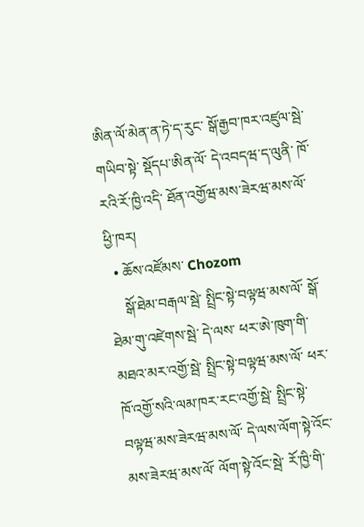ཨིན་ལོ་མེན་ན་ཏེ་ད་རུང་ སྒོ་རྒྱབ་ཁར་འཛུལ་སྦེ་གཡིབ་སྟེ་ སྡོདཔ་ཨིན་ལོ་ དེ་འབདཝ་ད་ལུནི་ ཁོ་རའི་རོ་ཁྱི་འདི་ ཐོན་འགྱོཝ་མས་ཟེརཝ་མས་ལོ་ཕྱི་ཁར།
  • ཆོས་འཛོམས་ Chozom
    སྒོ་ཐེམ་བརྒལ་སྦེ་ སྤྲིང་སྟེ་བལྟཝ་མས་ལོ་ སྒོ་ཐེམ་གུ་འཛེགས་སྦེ་ དེ་ལས་ ཕར་ཨེ་ཁུག་གི་མཐའ་མར་འགྱོ་སྦེ་ སྤྲིང་སྟེ་བལྟཝ་མས་ལོ་ ཕར་ཁོ་འགྱོ་སའི་ལམ་ཁར་རང་འགྱོ་སྦེ་ སྤྲིང་སྟེ་བལྟཝ་མས་ཟེརཝ་མས་ལོ་ དེ་ལས་ལོག་སྟེ་འོང་མས་ཟེརཝ་མས་ལོ་ ལོག་སྟེ་འོང་སྦེ་ རོ་ཁྱི་གི་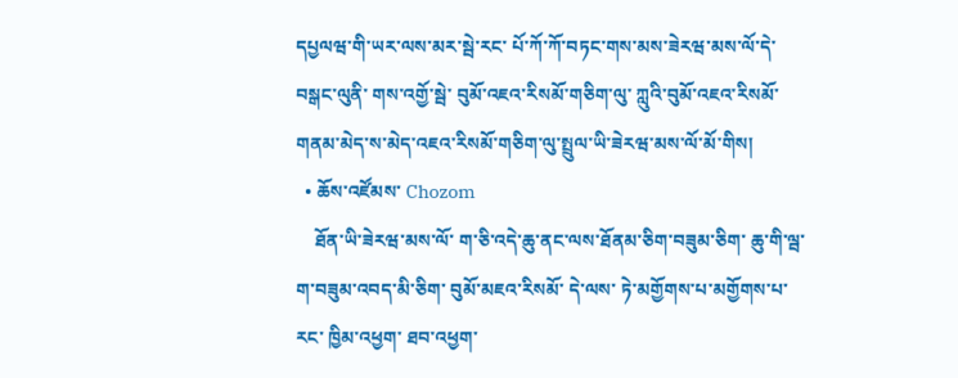དཔྱལཝ་གི་ཡར་ལས་མར་སྦེ་རང་ པོ་ཀོ་ཀོ་བཏང་གས་མས་ཟེརཝ་མས་ལོ་དེ་བསྒང་ལུནི་ གས་འགྱོ་སྦེ་ བུམོ་འཇའ་རིསམོ་གཅིག་ལུ་ ཀླུའི་བུམོ་འཇའ་རིསམོ་གནམ་མེད་ས་མེད་འཇའ་རིསམོ་གཅིག་ལུ་སྤྲུལ་ཡི་ཟེརཝ་མས་ལོ་མོ་གིས།
  • ཆོས་འཛོམས་ Chozom
    ཐོན་ཡི་ཟེརཝ་མས་ལོ་ ག་ཅི་འདེ་ཆུ་ནང་ལས་ཐོནམ་ཅིག་བཟུམ་ཅིག་ ཆུ་གི་ལྦ་ག་བཟུམ་འབད་མི་ཅིག་ བུམོ་མཇའ་རིསམོ་ དེ་ལས་ ཏེ་མགྱོགས་པ་མགྱོགས་པ་རང་ ཁྱིམ་འཕྱག་ ཐབ་འཕྱག་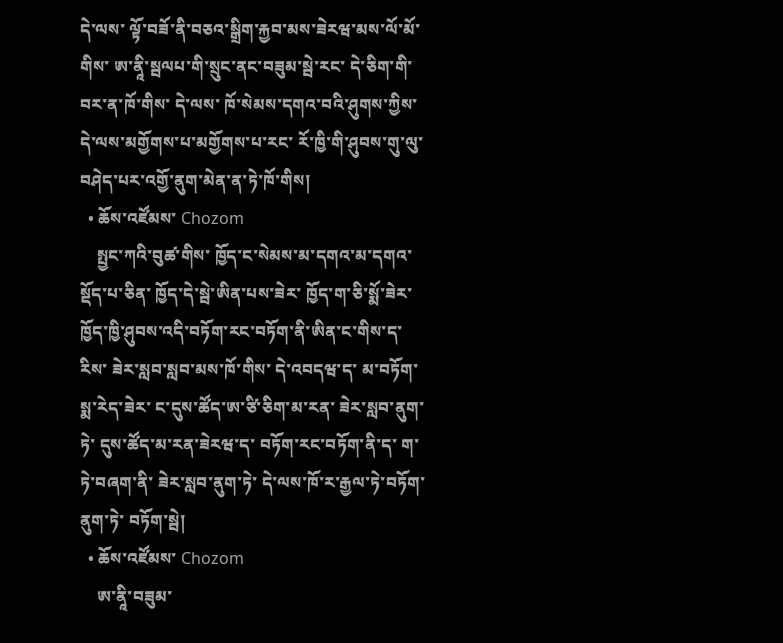དེ་ལས་ ལྟོ་བཟོ་ནི་བཅའ་སྒྲིག་རྐྱབ་མས་ཟེརཝ་མས་ལོ་མོ་གིས་ ཨ་ནཱི་སྦལཔ་གི་སྲུང་ནང་བཟུམ་སྦེ་རང་ དེ་ཅིག་གི་བར་ན་ཁོ་གིས་ དེ་ལས་ ཁོ་སེམས་དགའ་བའི་ཤུགས་ཀྱིས་ དེ་ལས་མགྱོགས་པ་མགྱོགས་པ་རང་ རོ་ཁྱི་གི་ཤུབས་གུ་ལུ་བཤེད་པར་འགྱོ་ནུག་མེན་ན་ཏེ་ཁོ་གིས།
  • ཆོས་འཛོམས་ Chozom
    སྤྱང་ཀའི་བུཚ་གིས་ ཁྱོད་ང་སེམས་མ་དགའ་མ་དགའ་སྡོད་པ་ཅིན་ ཁྱོད་དེ་སྦེ་ཨིན་པས་ཟེར་ ཁྱོད་ག་ཅི་སྨོ་ཟེར་ ཁྱོད་ཁྱི་ཤུབས་འདི་བཏོག་རང་བཏོག་ནི་ཨིན་ང་གིས་ད་རིས་ ཟེར་སླབ་སླབ་མས་ཁོ་གིས་ དེ་འབདཝ་ད་ མ་བཏོག་སྨ་རེད་ཟེར་ ང་དུས་ཚོད་ཨ་ཙི་ཅིག་མ་རན་ ཟེར་སླབ་ནུག་ཏེ་ དུས་ཚོད་མ་རན་ཟེརཝ་ད་ བཏོག་རང་བཏོག་ནི་ད་ ག་ཏེ་བཞག་ནི་ ཟེར་སླབ་ནུག་ཏེ་ དེ་ལས་ཁོ་ར་རྒྱལ་ཏེ་བཏོག་ནུག་ཏེ་ བཏོག་སྦེ།
  • ཆོས་འཛོམས་ Chozom
    ཨ་ནཱི་བཟུམ་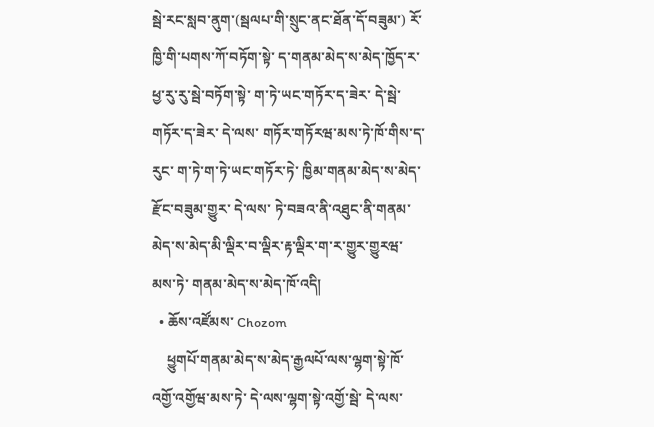སྦེ་རང་སླབ་ནུག་(སྦལཔ་གི་སྲུང་ནང་ཐོན་དོ་བཟུམ་) རོ་ཁྱི་གི་པགས་ཀོ་བཏོག་སྟེ་ ད་གནམ་མེད་ས་མེད་ཁྱོད་ར་ཕྱ་རུ་རུ་སྦེ་བཏོག་སྟེ་ ག་ཏེ་ཡང་གཏོར་ད་ཟེར་ དེ་སྦེ་གཏོར་ད་ཟེར་ དེ་ལས་ གཏོར་གཏོརཝ་མས་ཏེ་ཁོ་གིས་ད་རུང་ ག་ཏེ་ག་ཏེ་ཡང་གཏོར་ཏེ་ ཁྱིམ་གནམ་མེད་ས་མེད་རྫོང་བཟུམ་གྱུར་ དེ་ལས་ ཏེ་བཟའ་ནི་འཐུང་ནི་གནམ་མེད་ས་མེད་མི་ལྡིར་བ་ལྡིར་རྟ་ལྡིར་ག་ར་གྱུར་གྱུརཝ་མས་ཏེ་ གནམ་མེད་ས་མེད་ཁོ་འདི།
  • ཆོས་འཛོམས་ Chozom
    ཕྱུགཔོ་གནམ་མེད་ས་མེད་རྒྱལཔོ་ལས་ལྷག་སྟེ་ཁོ་འགྱོ་འགྱོཝ་མས་ཏེ་ དེ་ལས་ལྷག་སྟེ་འགྱོ་སྦེ་ དེ་ལས་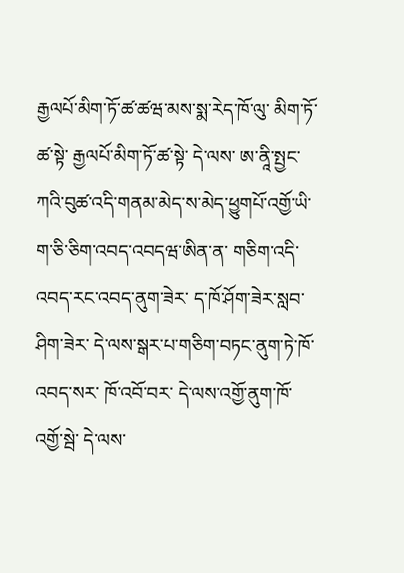རྒྱལཔོ་མིག་ཏོ་ཚ་ཚཝ་མས་སྨ་རེད་ཁོ་ལུ་ མིག་ཏོ་ཚ་སྟེ་ རྒྱལཔོ་མིག་ཏོ་ཚ་སྟེ་ དེ་ལས་ ཨ་ནཱི་སྤྱང་ཀའི་བུཚ་འདི་གནམ་མེད་ས་མེད་ཕྱུགཔོ་འགྱོ་ཡི་ ག་ཅི་ཅིག་འབད་འབདཝ་ཨིན་ན་ གཅིག་འདི་འབད་རང་འབད་ནུག་ཟེར་ ད་ཁོ་ཤོག་ཟེར་སླབ་ཤིག་ཟེར་ དེ་ལས་སྒར་པ་གཅིག་བཏང་ནུག་ཏེ་ཁོ་འབད་སར་ ཁོ་འབོ་བར་ དེ་ལས་འགྱོ་ནུག་ཁོ་ འགྱོ་སྦེ་ དེ་ལས་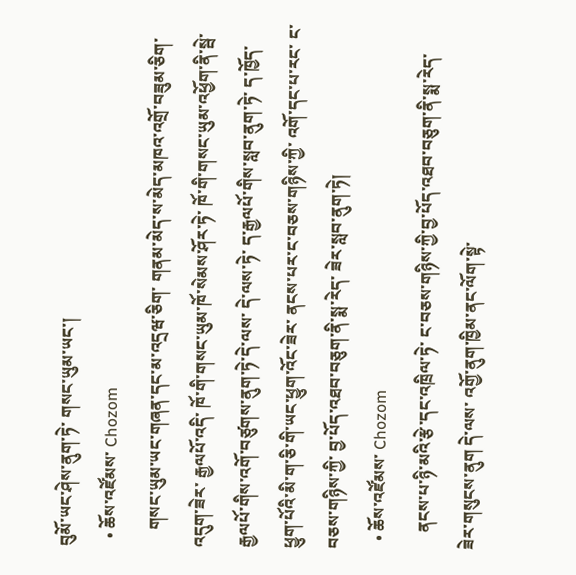བུམོ་ཡང་ཤེས་ནུག་ཏེ་ གསང་ཡུམ་ཡང་།
  • ཆོས་འཛོམས་ Chozom
    གསང་ཡུམ་ཡང་གཞན་དང་མ་འདྲཝ་ཅིག་ གནམ་མེད་ས་མེད་མཁའ་འགྲོ་བཟུམ་ཅིག་འདུག་ཟེར་ རྒྱལཔོ་འདི་ ཁོ་གི་གསང་ཡུམ་ཁོ་སེམས་ཤོར་ཏེ་ ཁོ་གི་གསང་ཡུམ་འཕྱོག་ནི་སྦེ་ རྒྱལཔོ་གིས་འགོ་བཙུགས་ནུག་ཏེ་དེ་ལས་ དེ་ལས་ཏེ་ ད་རྒྱལཔོ་གིས་སླབ་ནུག་ཏེ་ ད་ཁྱོད་ཕྱུག་པོའི་མི་ག་ཅི་གི་ཡང་ཕྱུག་འོང་ཟེར་ ནངས་པར་ང་བཅས་གཉིས་ཀྱི་ འགོ་དང་པ་རང་ ང་བཅས་གཉིས་ཀྱི་ བྱ་པོད་འཐབ་བཅུག་ནི་སྨ་རེད་ ཟེར་སླབ་ནུག་ཏེ།
  • ཆོས་འཛོམས་ Chozom
    ནངས་པ་ཉི་མའི་རྩེ་དང་འཁྲིལ་ཏེ་ ང་བཅས་གཉིས་ཀྱི་བྱ་པོད་འཐབ་བཅུག་ནི་སྨ་རེད་ ཟེར་གསུངས་ནུག དེ་ལས་ འགྱོ་ནུག་ཁྱིམ་ནང་ལོག་སྟེ་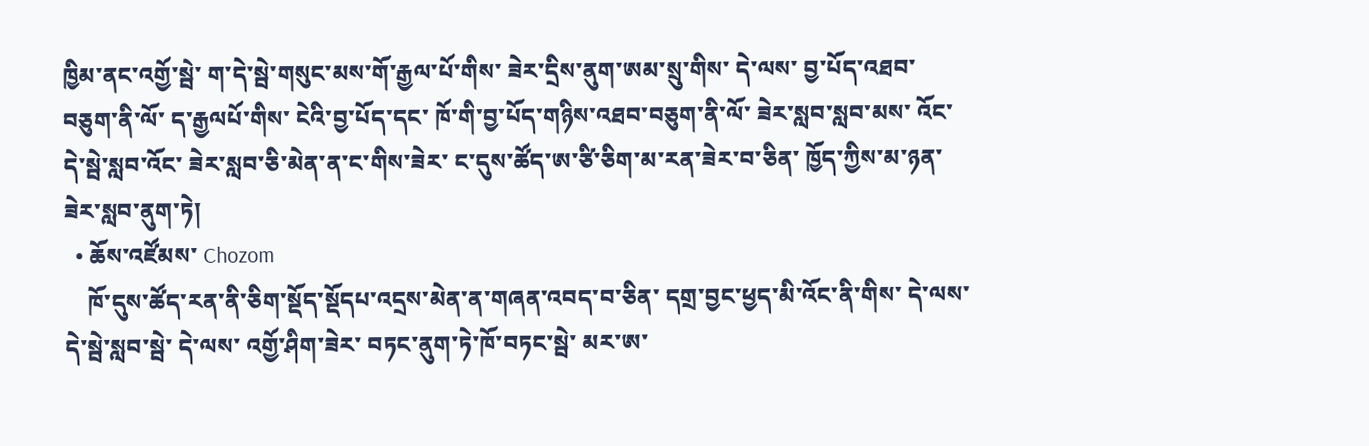ཁྱིམ་ནང་འགྱོ་སྦེ་ ག་དེ་སྦེ་གསུང་མས་གོ་རྒྱལ་པོ་གིས་ ཟེར་དྲིས་ནུག་ཨམ་སྲུ་གིས་ དེ་ལས་ བྱ་པོད་འཐབ་བཅུག་ནི་ལོ་ ད་རྒྱལཔོ་གིས་ ངེའི་བྱ་པོད་དང་ ཁོ་གི་བྱ་པོད་གཉིས་འཐབ་བཅུག་ནི་ལོ་ ཟེར་སླབ་སླབ་མས་ འོང་དེ་སྦེ་སླབ་འོང་ ཟེར་སླབ་ཅི་མེན་ན་ང་གིས་ཟེར་ ང་དུས་ཚོད་ཨ་ཙི་ཅིག་མ་རན་ཟེར་བ་ཅིན་ ཁྱོད་ཀྱིས་མ་ཉན་ ཟེར་སླབ་ནུག་ཏེ།
  • ཆོས་འཛོམས་ Chozom
    ཁོ་དུས་ཚོད་རན་ནི་ཅིག་སྡོད་སྡོདཔ་འདྲས་མེན་ན་གཞན་འབད་བ་ཅིན་ དགྲ་བྱང་ཕྱད་མི་འོང་ནི་གིས་ དེ་ལས་ དེ་སྦེ་སླབ་སྦེ་ དེ་ལས་ འགྱོ་ཤིག་ཟེར་ བཏང་ནུག་ཏེ་ཁོ་བཏང་སྦེ་ མར་ཨ་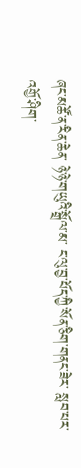ཞང་མཚོ་ན་རིན་ཆེན་ ཉེ་ཉེ་གཡུའི་སྒྲོལ་མ་ ང་ལུ་བྱ་པོད་ཀྱི་སོན་ཅིག་གནང་ཟེར་ སླབ་པར་འགྱོ་ཤིག་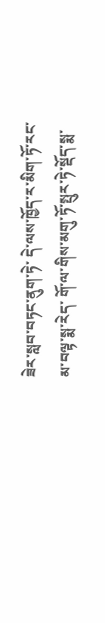ཟེར་སླབ་བཏང་ནུག་ཏེ་ དེ་ལས་ཁྱོད་ར་མིག་ཏོ་རང་མ་བལྟ་སྨ་རེད་ གོ་ལ་གིས་མགུ་ཏོ་སྤུར་ཏེ་སྡོད་སྨ་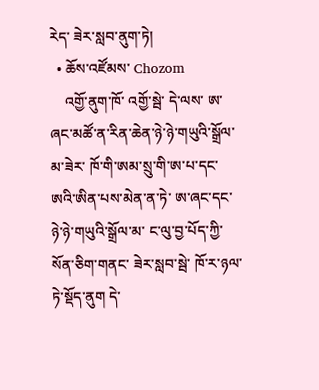རེད་ ཟེར་སླབ་ནུག་ཏེ།
  • ཆོས་འཛོམས་ Chozom
    འགྱོ་ནུག་ཁོ་ འགྱོ་སྦེ་ དེ་ལས་ ཨ་ཞང་མཚོ་ན་རིན་ཆེན་ཉེ་ཉེ་གཡུའི་སྒྲོལ་མ་ཟེར་ ཁོ་གི་ཨམ་སྲུ་གི་ཨ་པ་དང་ ཨའི་ཨིན་པས་མེན་ན་ཏེ་ ཨ་ཞང་དང་ཉེ་ཉེ་གཡུའི་སྒྲོལ་མ་ ང་ལུ་བྱ་པོད་ཀྱི་སོན་ཅིག་གནང་ ཟེར་སླབ་སྦེ་ ཁོ་ར་ཉལ་ཏེ་སྡོད་ནུག དེ་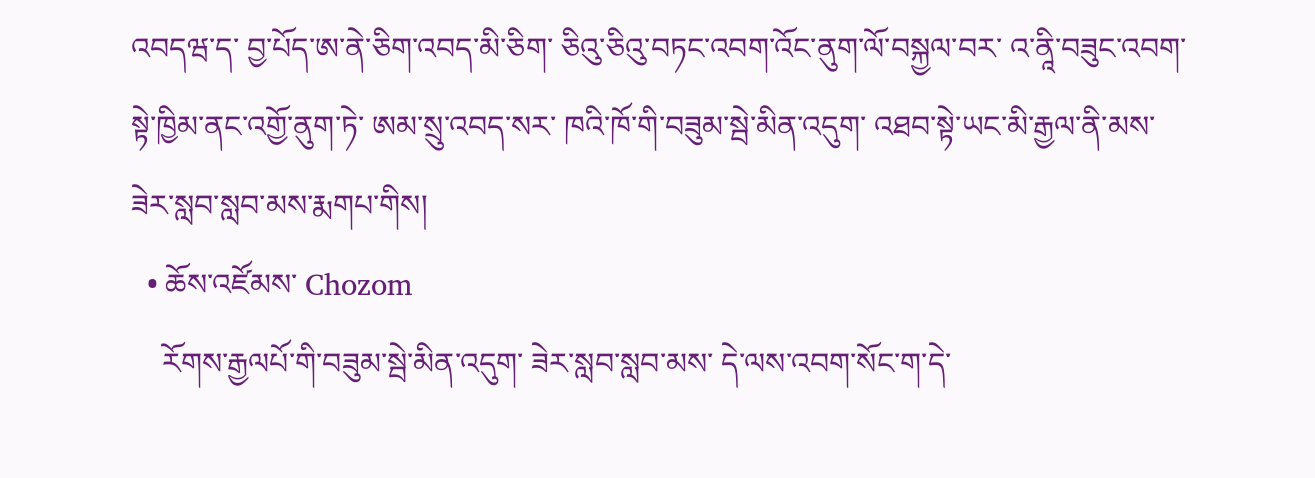འབདཝ་ད་ བྱ་པོད་ཨ་ནེ་ཅིག་འབད་མི་ཅིག་ ཅིའུ་ཅིའུ་བཏང་འབག་འོང་ནུག་ལོ་བསྐྱལ་བར་ འ་ནཱི་བཟུང་འབག་སྟེ་ཁྱིམ་ནང་འགྱོ་ནུག་ཏེ་ ཨམ་སྲུ་འབད་སར་ ཁའི་ཁོ་གི་བཟུམ་སྦེ་མིན་འདུག་ འཐབ་སྟེ་ཡང་མི་རྒྱལ་ནི་མས་ ཟེར་སླབ་སླབ་མས་རྨགཔ་གིས།
  • ཆོས་འཛོམས་ Chozom
    རོགས་རྒྱལཔོ་གི་བཟུམ་སྦེ་མིན་འདུག་ ཟེར་སླབ་སླབ་མས་ དེ་ལས་འབག་སོང་ག་དེ་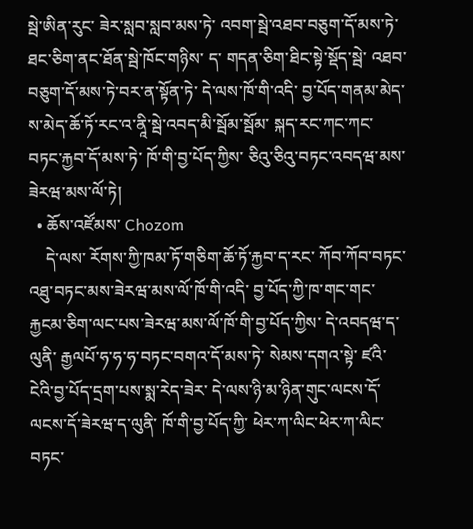སྦེ་ཨིན་རུང་ ཟེར་སླབ་སླབ་མས་ཏེ་ འབག་སྦེ་འཐབ་བཅུག་དོ་མས་ཏེ་ ཐང་ཅིག་ནང་ཐོན་སྦེ་ཁོང་གཉིས་ ད་ གདན་ཅིག་ཐིང་སྟེ་སྡོད་སྦེ་ འཐབ་བཅུག་དོ་མས་ཏེ་བར་ན་སྟོན་ཏེ་ དེ་ལས་ཁོ་གི་འདི་ བྱ་པོད་གནམ་མེད་ས་མེད་ཆོ་ཏོ་རང་འ་ནཱི་སྦེ་འབད་མི་སྦོམ་སྦོམ་ སྐད་རང་ཀང་ཀང་བཏང་རྐྱབ་དོ་མས་ཏེ་ ཁོ་གི་བྱ་པོད་ཀྱིས་ ཅིའུ་ཅིའུ་བཏང་འབདཝ་མས་ཟེརཝ་མས་ལོ་ཏེ།
  • ཆོས་འཛོམས་ Chozom
    དེ་ལས་ རོགས་ཀྱི་ཁམ་ཏོ་གཅིག་ཆོ་ཏོ་རྐྱབ་ད་རང་ ཀོབ་ཀོབ་བཏང་འཐུ་བཏང་མས་ཟེརཝ་མས་ལོ་ཁོ་གི་འདི་ བྱ་པོད་ཀྱི་ཁ་གང་གང་རྐྱངམ་ཅིག་ལང་པས་ཟེརཝ་མས་ལོ་ཁོ་གི་བྱ་པོད་ཀྱིས་ དེ་འབདཝ་ད་ལུནི་ རྒྱལཔོ་ཧ་ཧ་ཧ་བཏང་བགའ་དོ་མས་ཏེ་ སེམས་དགའ་སྟེ་ ཛའི་ངེའི་བྱ་པོད་དྲག་པས་སྨ་རེད་ཟེར་ དེ་ལས་ཉི་མ་ཉིན་གུང་ལངས་དོ་ལངས་དོ་ཟེརཝ་ད་ལུནི་ ཁོ་གི་བྱ་པོད་ཀྱི་ ཕེར་ཀ་ལིང་ཕེར་ཀ་ལིང་བཏང་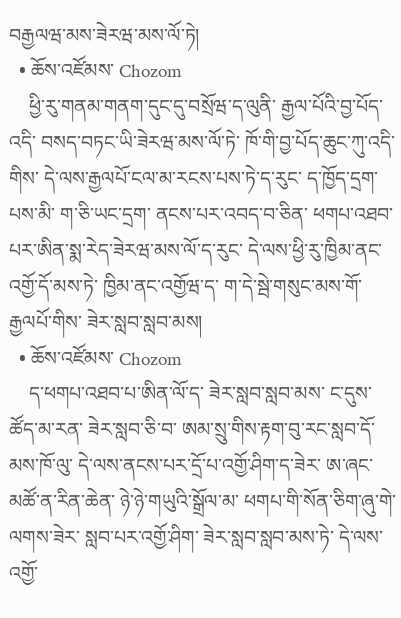བརྒྱལཝ་མས་ཟེརཝ་མས་ལོ་ཏེ།
  • ཆོས་འཛོམས་ Chozom
    ཕྱི་རུ་གནམ་གནག་དུང་དུ་བསྲོཝ་ད་ལུནི་ རྒྱལ་པོའི་བྱ་པོད་འདི་ བསད་བཏང་ཡི་ཟེརཝ་མས་ལོ་ཏེ་ ཁོ་གི་བྱ་པོད་ཆུང་ཀུ་འདི་གིས་ དེ་ལས་རྒྱལཔོ་ངལ་མ་རངས་པས་ཏེ་ད་རུང་ ད་ཁྱོད་དྲག་པས་མི་ ག་ཅི་ཡང་དྲག་ ནངས་པར་འབད་བ་ཅིན་ ཕགཔ་འཐབ་པར་ཨིན་སྨ་རེད་ཟེརཝ་མས་ལོ་ད་རུང་ དེ་ལས་ཕྱི་རུ་ཁྱིམ་ནང་འགྱོ་དོ་མས་ཏེ་ ཁྱིམ་ནང་འགྱོཝ་ད་ ག་དེ་སྦེ་གསུང་མས་གོ་རྒྱལཔོ་གིས་ ཟེར་སླབ་སླབ་མས།
  • ཆོས་འཛོམས་ Chozom
    ད་ཕགཔ་འཐབ་པ་ཨིན་ལོ་ད་ ཟེར་སླབ་སླབ་མས་ ང་དུས་ཚོད་མ་རན་ ཟེར་སླབ་ཅི་བ་ ཨམ་སྲུ་གིས་རྟག་བུ་རང་སླབ་དོ་མས་ཁོ་ལུ་ དེ་ལས་ནངས་པར་དྲོ་པ་འགྱོ་ཤིག་ད་ཟེར་ ཨ་ཞང་མཚོ་ན་རིན་ཆེན་ ཉེ་ཉེ་གཡུའི་སྒྲོལ་མ་ ཕགཔ་གི་སོན་ཅིག་ཞུ་གེ་ལགས་ཟེར་ སླབ་པར་འགྱོ་ཤིག་ ཟེར་སླབ་སླབ་མས་ཏེ་ དེ་ལས་འགྱོ་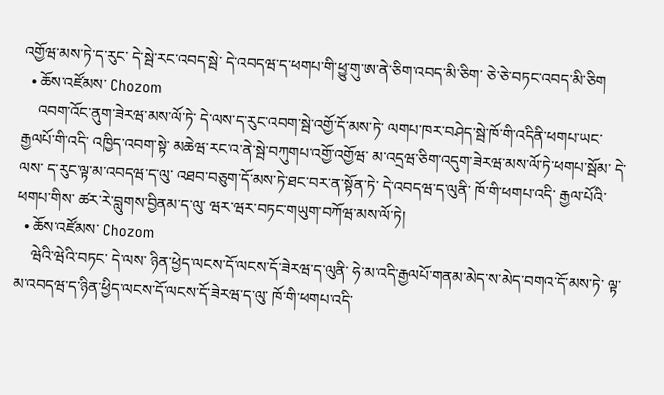འགྱོཝ་མས་ཏེ་ད་རུང་ དེ་སྦེ་རང་འབད་སྦེ་ དེ་འབདཝ་ད་ཕགཔ་གི་ཕྱུ་གུ་ཨ་ནེ་ཅིག་འབད་མི་ཅིག་ ཅེ་ཅེ་བཏང་འབད་མི་ཅིག
  • ཆོས་འཛོམས་ Chozom
    འབག་འོང་ནུག་ཟེརཝ་མས་ལོ་ཏེ་ དེ་ལས་ད་རུང་འབག་སྦེ་འགྱོ་དོ་མས་ཏེ་ ལགཔ་ཁར་བཤེད་སྦེ་ཁོ་གི་འདིནི་ཕགཔ་ཡང་ རྒྱལཔོ་གི་འདི་ འཁྱིད་འབག་སྟེ་ མཆེཝ་རང་འ་ནེ་སྦེ་བཀུགཔ་འགྱོ་འགྱོཝ་ མ་འདྲཝ་ཅིག་འདུག་ཟེརཝ་མས་ལོ་ཏེ་ཕགཔ་སྦོམ་ དེ་ལས་ ད་རུང་ལྟ་མ་འབདཝ་ད་ལུ་ འཐབ་བཅུག་དོ་མས་ཏེ་ཐང་བར་ན་སྟོན་ཏེ་ དེ་འབདཝ་ད་ལུནི་ ཁོ་གི་ཕགཔ་འདི་ རྒྱལ་པོའི་ཕགཔ་གིས་ ཚར་རེ་བླུགས་བྱིནམ་ད་ལུ་ ཝར་ཝར་བཏང་གཡུག་བཀོཝ་མས་ལོ་ཏེ།
  • ཆོས་འཛོམས་ Chozom
    ཝེའི་ཝེའི་བཏང་ དེ་ལས་ ཉིན་ཕྱེད་ལངས་དོ་ལངས་དོ་ཟེརཝ་ད་ལུནི་ ཧེ་མ་འདི་རྒྱལཔོ་གནམ་མེད་ས་མེད་བགའ་དོ་མས་ཏེ་ ལྟ་མ་འབདཝ་ད་ཉིན་ཕྱིད་ལངས་དོ་ལངས་དོ་ཟེརཝ་ད་ལུ་ ཁོ་གི་ཕགཔ་འདི་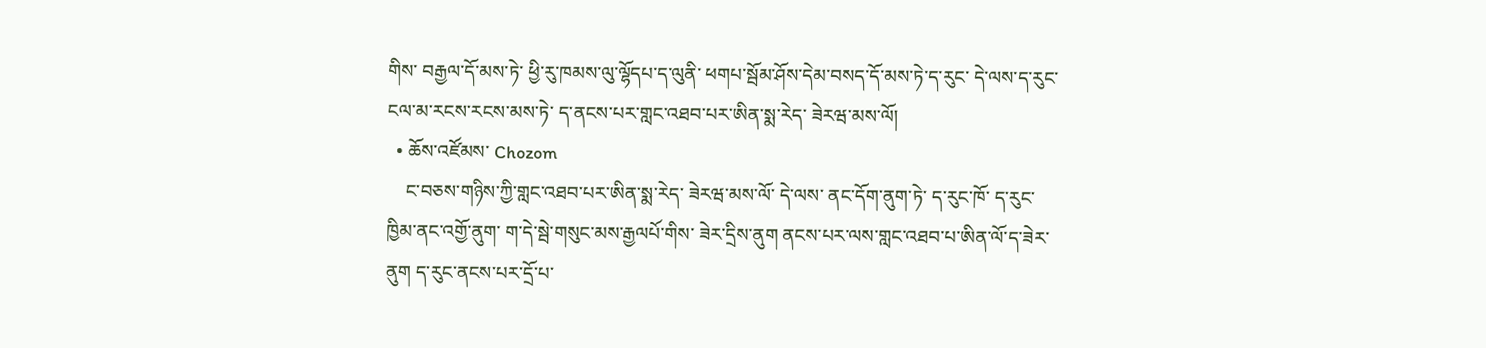གིས་ བརྒྱལ་དོ་མས་ཏེ་ ཕྱི་རུ་ཁམས་ལུ་ལྷོདཔ་ད་ལུནི་ ཕགཔ་སྦོམ་ཤོས་དེམ་བསད་དོ་མས་ཏེ་ད་རུང་ དེ་ལས་ད་རུང་ ངལ་མ་རངས་རངས་མས་ཏེ་ ད་ནངས་པར་གླང་འཐབ་པར་ཨིན་སྨ་རེད་ ཟེརཝ་མས་ལོ།
  • ཆོས་འཛོམས་ Chozom
    ང་བཅས་གཉིས་ཀྱི་གླང་འཐབ་པར་ཨིན་སྨ་རེད་ ཟེརཝ་མས་ལོ་ དེ་ལས་ ནང་དོག་ནུག་ཏེ་ ད་རུང་ཁོ་ ད་རུང་ཁྱིམ་ནང་འགྱོ་ནུག་ ག་དེ་སྦེ་གསུང་མས་རྒྱལཔོ་གིས་ ཟེར་དྲིས་ནུག ནངས་པར་ལས་གླང་འཐབ་པ་ཨིན་ལོ་ད་ཟེར་ནུག ད་རུང་ནངས་པར་དྲོ་པ་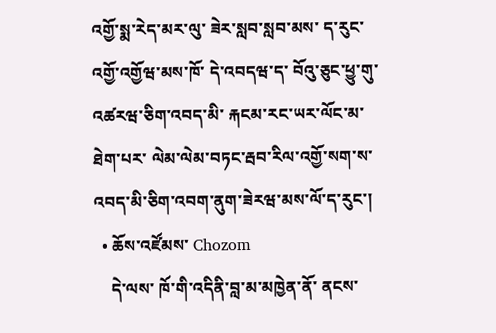འགྱོ་སྨ་རེད་མར་ལུ་ ཟེར་སླབ་སླབ་མས་ ད་རུང་འགྱོ་འགྱོཝ་མས་ཁོ་ དེ་འབདཝ་ད་ བོའུ་ཅུང་ཕྱུ་གུ་འཚརཝ་ཅིག་འབད་མི་ རྐངམ་རང་ཡར་ལོང་མ་ཐེག་པར་ ལེམ་ལེམ་བཏང་རྦབ་རིལ་འགྱོ་སག་ས་འབད་མི་ཅིག་འབག་ནུག་ཟེརཝ་མས་ལོ་ད་རུང་།
  • ཆོས་འཛོམས་ Chozom
    དེ་ལས་ ཁོ་གི་འདིནི་བླ་མ་མཁྱེན་ནོ་ ནངས་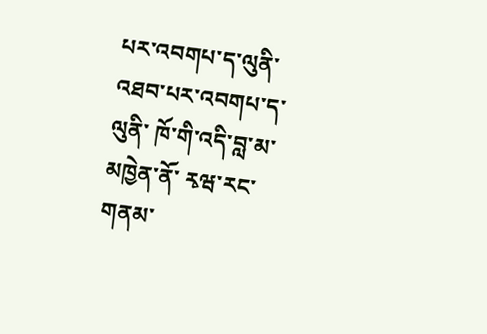པར་འབགཔ་ད་ལུནི་ འཐབ་པར་འབགཔ་ད་ལུནི་ ཁོ་གི་འདི་བླ་མ་མཁྱེན་ནོ་ རྭཝ་རང་གནམ་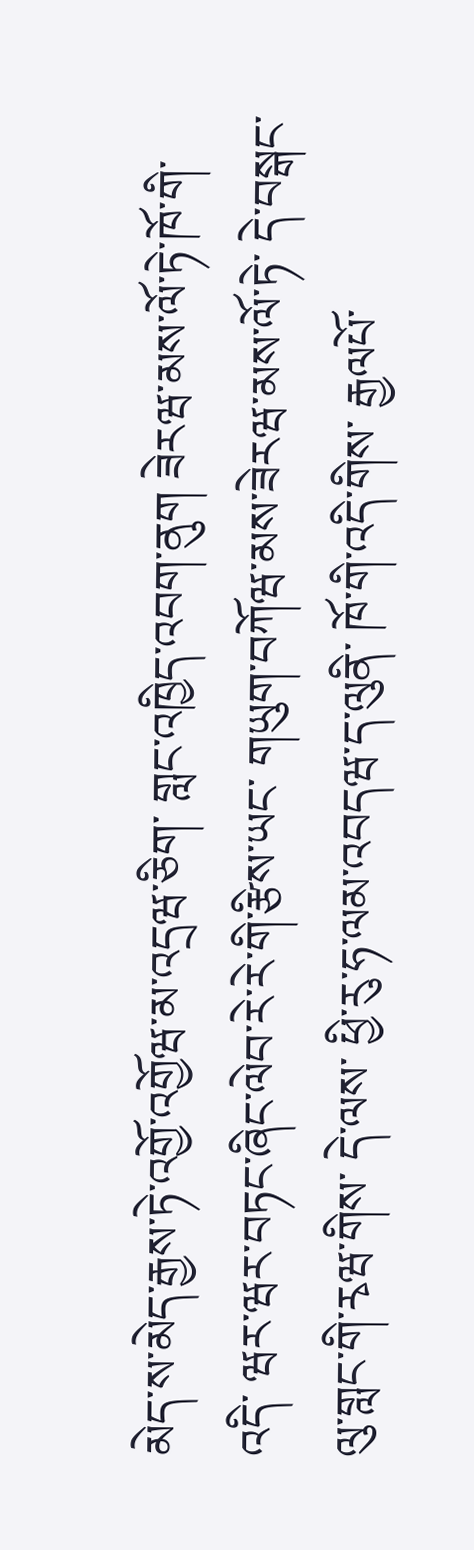མེད་ས་མེད་རྒྱས་ཏེ་འགྱོ་འགྱོཝ་མ་འདྲཝ་ཅིག་ གླང་འཁྱིད་འབག་ནུག ཟེརཝ་མས་ལོ་ཏེ་ཁོ་གི་འདི་ ཝར་ཝར་བཏང་ཞིང་ལེབ་རེ་རེ་གི་རྩིས་ཡང་ གཡུག་བཀོཝ་མས་ཟེརཝ་མས་ལོ་ཏེ་ དེ་བསྒང་ལུ་གླང་གི་རྭཝ་གིས་ དེ་ལས་ ཕྱི་རུ་ཧ་ལམ་འབདཝ་ད་ལུནི་ ཁོ་གི་འདི་གིས་ རྒྱལཔོ་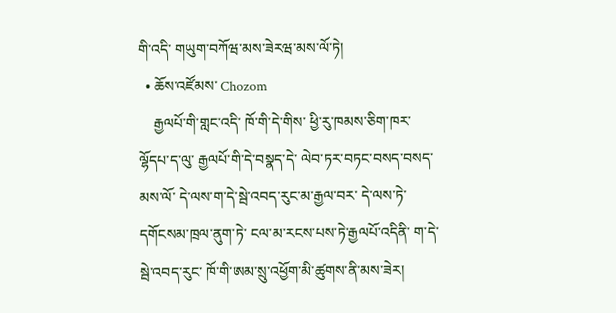གི་འདི་ གཡུག་བཀོཝ་མས་ཟེརཝ་མས་ལོ་ཏེ།
  • ཆོས་འཛོམས་ Chozom
    རྒྱལཔོ་གི་གླང་འདི་ ཁོ་གི་དེ་གིས་ ཕྱི་རུ་ཁམས་ཅིག་ཁར་ལྷོདཔ་ད་ལུ་ རྒྱལཔོ་གི་དེ་བསྣད་དེ་ ལེབ་ཏར་བཏང་བསད་བསད་མས་ལོ་ དེ་ལས་ག་དེ་སྦེ་འབད་རུང་མ་རྒྱལ་བར་ དེ་ལས་ཏེ་ དགོངསམ་ཁྲལ་ནུག་ཏེ་ ངལ་མ་རངས་པས་ཏེ་རྒྱལཔོ་འདིནི་ ག་དེ་སྦེ་འབད་རུང་ ཁོ་གི་ཨམ་སྲུ་འཕྱོག་མི་ཚུགས་ནི་མས་ཟེར།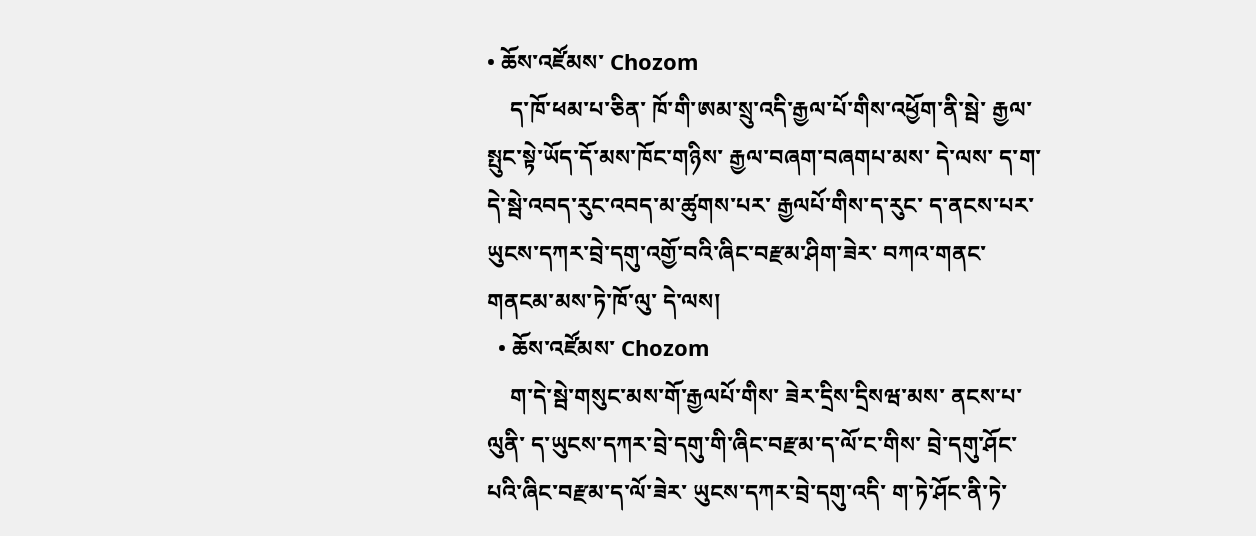• ཆོས་འཛོམས་ Chozom
    ད་ཁོ་ཕམ་པ་ཅིན་ ཁོ་གི་ཨམ་སྲུ་འདི་རྒྱལ་པོ་གིས་འཕྱོག་ནི་སྦེ་ རྒྱལ་སྤུང་སྟེ་ཡོད་དོ་མས་ཁོང་གཉིས་ རྒྱལ་བཞག་བཞགཔ་མས་ དེ་ལས་ ད་ག་དེ་སྦེ་འབད་རུང་འབད་མ་ཚུགས་པར་ རྒྱལཔོ་གིས་ད་རུང་ ད་ནངས་པར་ ཡུངས་དཀར་བྲེ་དགུ་འགྱོ་བའི་ཞིང་བརྫམ་ཤིག་ཟེར་ བཀའ་གནང་གནངམ་མས་ཏེ་ཁོ་ལུ་ དེ་ལས།
  • ཆོས་འཛོམས་ Chozom
    ག་དེ་སྦེ་གསུང་མས་གོ་རྒྱལཔོ་གིས་ ཟེར་དྲིས་དྲིསཝ་མས་ ནངས་པ་ལུནི་ ད་ཡུངས་དཀར་བྲེ་དགུ་གི་ཞིང་བརྫམ་ད་ལོ་ང་གིས་ བྲེ་དགུ་ཤོང་པའི་ཞིང་བརྫམ་ད་ལོ་ཟེར་ ཡུངས་དཀར་བྲེ་དགུ་འདི་ ག་ཏེ་ཤོང་ནི་ཏེ་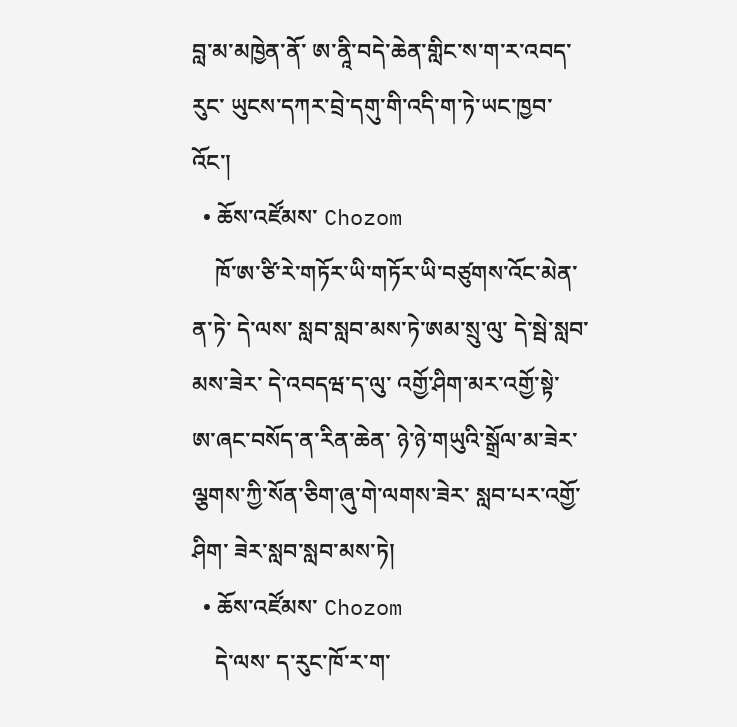བླ་མ་མཁྱེན་ནོ་ ཨ་ནཱི་བདེ་ཆེན་གླིང་ས་ག་ར་འབད་རུང་ ཡུངས་དཀར་བྲེ་དགུ་གི་འདི་ག་ཏེ་ཡང་ཁྱབ་འོང་།
  • ཆོས་འཛོམས་ Chozom
    ཁོ་ཨ་ཙི་རེ་གཏོར་ཡི་གཏོར་ཡི་བཙུགས་འོང་མེན་ན་ཏེ་ དེ་ལས་ སླབ་སླབ་མས་ཏེ་ཨམ་སྲུ་ལུ་ དེ་སྦེ་སླབ་མས་ཟེར་ དེ་འབདཝ་ད་ལུ་ འགྱོ་ཤིག་མར་འགྱོ་སྟེ་ ཨ་ཞང་བསོད་ན་རིན་ཆེན་ ཉེ་ཉེ་གཡུའི་སྒྲོལ་མ་ཟེར་ ལྕགས་ཀྱི་སོན་ཅིག་ཞུ་གེ་ལགས་ཟེར་ སླབ་པར་འགྱོ་ཤིག་ ཟེར་སླབ་སླབ་མས་ཏེ།
  • ཆོས་འཛོམས་ Chozom
    དེ་ལས་ ད་རུང་ཁོ་ར་ག་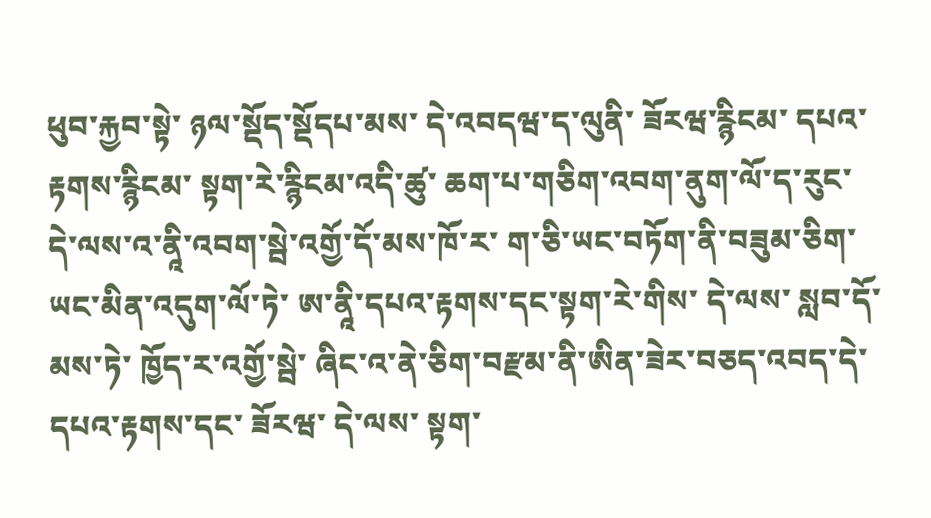ཕུབ་རྐྱབ་སྟེ་ ཉལ་སྡོད་སྡོདཔ་མས་ དེ་འབདཝ་ད་ལུནི་ ཟོརཝ་རྙིངམ་ དཔའ་རྟགས་རྙིངམ་ སྟག་རེ་རྙིངམ་འདི་ཚུ་ ཆག་པ་གཅིག་འབག་ནུག་ལོ་ད་རུང་ དེ་ལས་འ་ནཱི་འབག་སྦེ་འགྱོ་དོ་མས་ཁོ་ར་ ག་ཅི་ཡང་བཏོག་ནི་བཟུམ་ཅིག་ཡང་མིན་འདུག་ལོ་ཏེ་ ཨ་ནཱི་དཔའ་རྟགས་དང་སྟག་རེ་གིས་ དེ་ལས་ སླབ་དོ་མས་ཏེ་ ཁྱོད་ར་འགྱོ་སྦེ་ ཞིང་འ་ནེ་ཅིག་བརྫམ་ནི་ཨིན་ཟེར་བཅད་འབད་དེ་ དཔའ་རྟགས་དང་ ཟོརཝ་ དེ་ལས་ སྟག་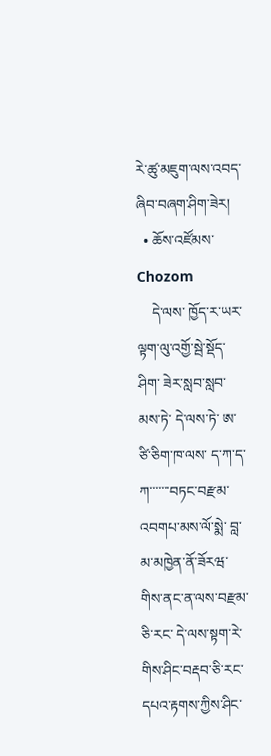རེ་ཚུ་མཇུག་ལས་འབད་ཞིབ་བཞག་ཤིག་ཟེར།
  • ཆོས་འཛོམས་ Chozom
    དེ་ལས་ ཁྱོད་ར་ཡར་ལྟག་ལུ་འགྱོ་སྦེ་སྡོད་ཤིག་ ཟེར་སླབ་སླབ་མས་ཏེ་ དེ་ལས་ཏེ་ ཨ་ཙི་ཅིག་ཁ་ལས་ ད་ཀ་ད་ཀ་་་་་་་བཏང་བརྫམ་འབགཔ་མས་ལོ་སྨེ་ བླ་མ་མཁྱེན་ནོ་ཟོརཝ་གིས་ནང་ན་ལས་བརྫམ་ཅི་རང་ དེ་ལས་སྟག་རེ་གིས་ཤིང་བརྡབ་ཅི་རང་ དཔའ་རྟགས་ཀྱིས་ཤིང་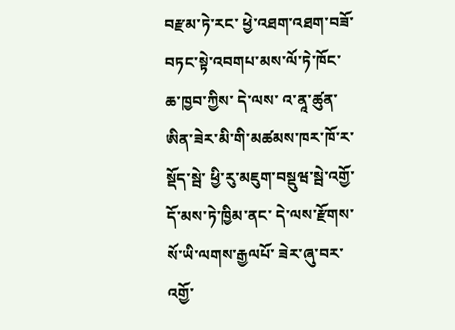བརྫམ་ཏེ་རང་ ཕྱེ་འཐག་འཐག་བཟོ་བཏང་སྟེ་འབགཔ་མས་ལོ་ཏེ་ཁོང་ཆ་ཁྱབ་ཀྱིས་ དེ་ལས་ འ་ནཱ་ཚུན་ཨིན་ཟེར་མི་གི་མཚམས་ཁར་ཁོ་ར་སྡོད་སྦེ་ ཕྱི་རུ་མཇུག་བསྡུཝ་སྦེ་འགྱོ་དོ་མས་ཏེ་ཁྱིམ་ནང་ དེ་ལས་རྫོགས་སོ་ཡི་ལགས་རྒྱལཔོ་ ཟེར་ཞུ་བར་འགྱོ་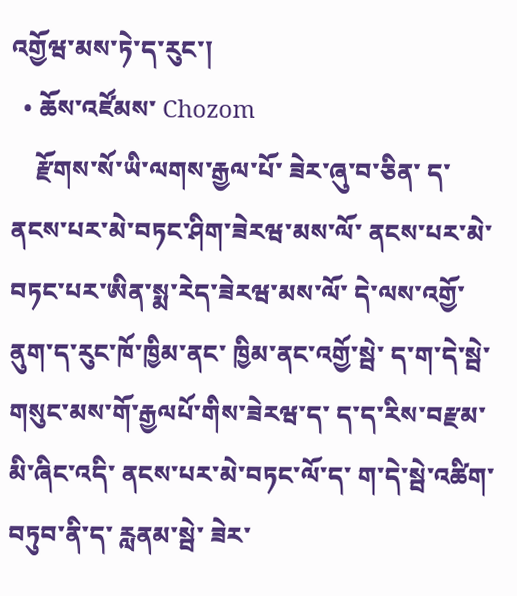འགྱོཝ་མས་ཏེ་ད་རུང་།
  • ཆོས་འཛོམས་ Chozom
    རྫོགས་སོ་ཡི་ལགས་རྒྱལ་པོ་ ཟེར་ཞུ་བ་ཅིན་ ད་ནངས་པར་མེ་བཏང་ཤིག་ཟེརཝ་མས་ལོ་ ནངས་པར་མེ་བཏང་པར་ཨིན་སྨ་རེད་ཟེརཝ་མས་ལོ་ དེ་ལས་འགྱོ་ནུག་ད་རུང་ཁོ་ཁྱིམ་ནང་ ཁྱིམ་ནང་འགྱོ་སྦེ་ ད་ག་དེ་སྦེ་གསུང་མས་གོ་རྒྱལཔོ་གིས་ཟེརཝ་ད་ ད་ད་རིས་བརྫམ་མི་ཞིང་འདི་ ནངས་པར་མེ་བཏང་ལོ་ད་ ག་དེ་སྦེ་འཚིག་བཏུབ་ནི་ད་ རླནམ་སྦེ་ ཟེར་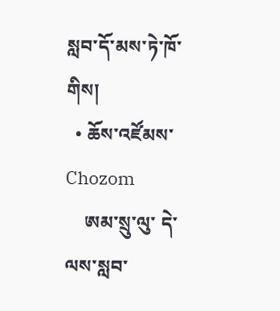སླབ་དོ་མས་ཏེ་ཁོ་གིས།
  • ཆོས་འཛོམས་ Chozom
    ཨམ་སྲུ་ལུ་ དེ་ལས་སླབ་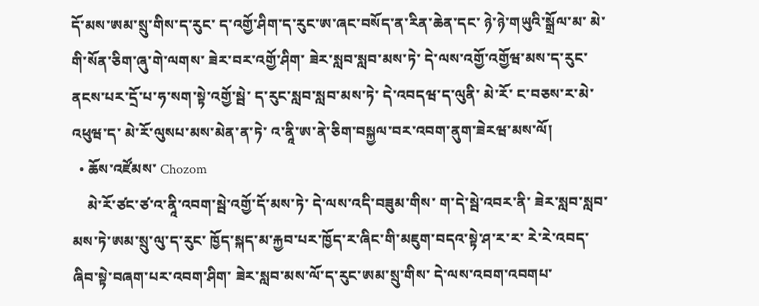དོ་མས་ཨམ་སྲུ་གིས་ད་རུང་ ད་འགྱོ་ཤིག་ད་རུང་ཨ་ཞང་བསོད་ན་རིན་ཆེན་དང་ ཉེ་ཉེ་གཡུའི་སྒྲོལ་མ་ མེ་གི་སོན་ཅིག་ཞུ་གེ་ལགས་ ཟེར་བར་འགྱོ་ཤིག་ ཟེར་སླབ་སླབ་མས་ཏེ་ དེ་ལས་འགྱོ་འགྱོཝ་མས་ད་རུང་ ནངས་པར་དྲོ་པ་ཧ་སག་སྟེ་འགྱོ་སྦེ་ ད་རུང་སླབ་སླབ་མས་ཏེ་ དེ་འབདཝ་ད་ལུནི་ མེ་རོ་ ང་བཅས་ར་མེ་འཕུཝ་ད་ མེ་རོ་ལུསཔ་མས་མེན་ན་ཏེ་ འ་ནཱི་ཨ་ནེ་ཅིག་བསྐྱལ་བར་འབག་ནུག་ཟེརཝ་མས་ལོ།
  • ཆོས་འཛོམས་ Chozom
    མེ་རོ་ཙང་ཙ་འ་ནཱི་འབག་སྦེ་འགྱོ་དོ་མས་ཏེ་ དེ་ལས་འདི་བཟུམ་གིས་ ག་དེ་སྦེ་འབར་ནི་ ཟེར་སླབ་སླབ་མས་ཏེ་ཨམ་སྲུ་ལུ་ད་རུང་ ཁྱོད་སྐད་མ་རྐྱབ་པར་ཁྱོད་ར་ཞིང་གི་མཇུག་བདའ་སྟེ་ཤ་ར་ར་ རེ་རེ་འབད་ཞིབ་སྟེ་བཞག་པར་འབག་ཤིག་ ཟེར་སླབ་མས་ལོ་ད་རུང་ཨམ་སྲུ་གིས་ དེ་ལས་འབག་འབགཔ་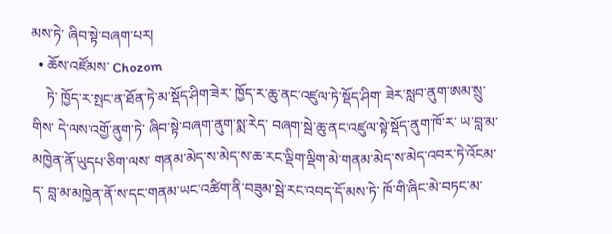མས་ཏེ་ ཞིབ་སྟེ་བཞག་པར།
  • ཆོས་འཛོམས་ Chozom
    ཏེ་ ཁྱོད་ར་སྤང་ན་ཐོན་ཏེ་མ་སྡོད་ཤིག་ཟེར་ ཁྱོད་ར་ཆུ་ནང་འཛུལ་ཏེ་སྡོད་ཤིག་ ཟེར་སླབ་ནུག་ཨམ་སྲུ་གིས་ དེ་ལས་འགྱོ་ནུག་ཏེ་ ཞིབ་སྟེ་བཞག་ནུག་སྨ་རེད་ བཞག་སྦེ་ཆུ་ནང་འཛུལ་སྟེ་སྡོད་ནུག་ཁོ་ར་ ཡ་བླ་མ་མཁྱེན་ནོ་ཡུདཔ་ཅིག་ལས་ གནམ་མེད་ས་མེད་ས་ཆ་རང་ལྡིག་ལྡིག་མེ་གནམ་མེད་ས་མེད་འབར་ཏེ་འོངམ་ད་ བླ་མ་མཁྱེན་ནོ་ས་དང་གནམ་ཡང་འཚིག་ནི་བཟུམ་སྦེ་རང་འབད་དོ་མས་ཏེ་ ཁོ་གི་ཞིང་མེ་བཏང་མ་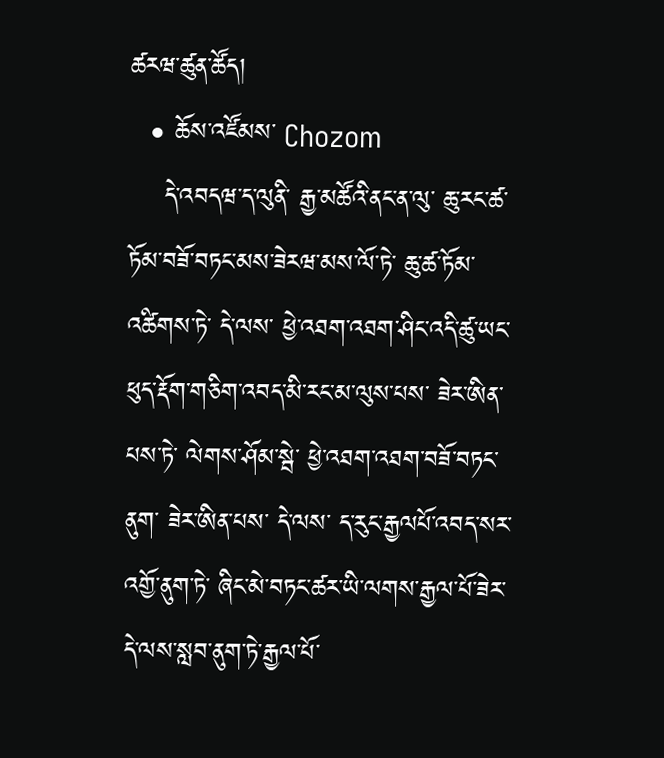ཚརཝ་ཚུན་ཚོད།
  • ཆོས་འཛོམས་ Chozom
    དེ་འབདཝ་ད་ལུནི་ རྒྱ་མཚོའི་ནང་ན་ལུ་ ཆུ་རང་ཚ་ཏོམ་བཟོ་བཏང་མས་ཟེརཝ་མས་ལོ་ཏེ་ ཆུ་ཚ་ཏོམ་འཚིགས་ཏེ་ དེ་ལས་ ཕྱེ་འཐག་འཐག་ཤིང་འདི་ཚུ་ཡང་ཕུད་རྡོག་གཅིག་འབད་མི་རང་མ་ལུས་པས་ ཟེར་ཨིན་པས་ཏེ་ ལེགས་ཤོམ་སྦེ་ ཕྱེ་འཐག་འཐག་བཟོ་བཏང་ནུག་ ཟེར་ཨིན་པས་ དེ་ལས་ ད་རུང་རྒྱལཔོ་འབད་སར་འགྱོ་ནུག་ཏེ་ ཞིང་མེ་བཏང་ཚར་ཡི་ལགས་རྒྱལ་པོ་ཟེར་ དེ་ལས་སླབ་ནུག་ཏེ་རྒྱལ་པོ་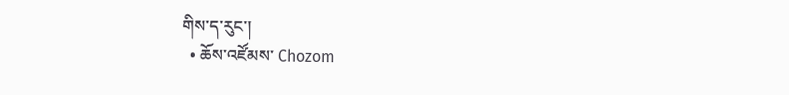གིས་ད་རུང་།
  • ཆོས་འཛོམས་ Chozom